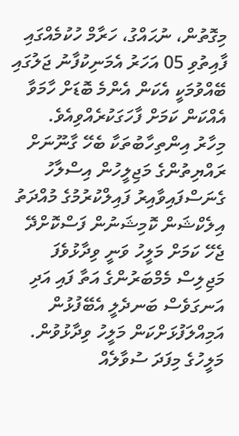މިގޮތުން، ނުޙައްގު، ހަރާމް ހުކުމެއްގައި ފާއިތުވި 05 އަހަރު އެމަނިކުފާނު ޖަލުގައި ބޭއްވުމަކީ އެކަން އެންމެ ބޮޑަށް ހާމަވާ އެއްކަން ކަމަށް ފާހަގަކުރެއްވިއެވެ.
މިހާރު އިންތިހާބުތަކާ ބެހޭ ގާނޫނަށް ރައްޔިތުންގެ މަޖިލީހުން އިސްލާހު ގެނަސްފައިވާއިރު ފައިލްކުރުމުގެ މުއްދަތު އިލެކްޝަން ކޮމިޝަނުން ފަސްކޮށްދޭ ޖެހޭ ކަމަށް މަލީހު ވަނީ ވިދާޅުވެފަ
މަޖިލިސް މެމްބަރުންގެ އަތާ ފައި އަދި އަނގަވެސް ބަނދެލީ އެބޭފުޅުން އަމިއްލަފުޅަށްކަން މަލީހު ވިދާޅުވުން.
މަލީހުގެ މިފަދަ ސުވާލެއް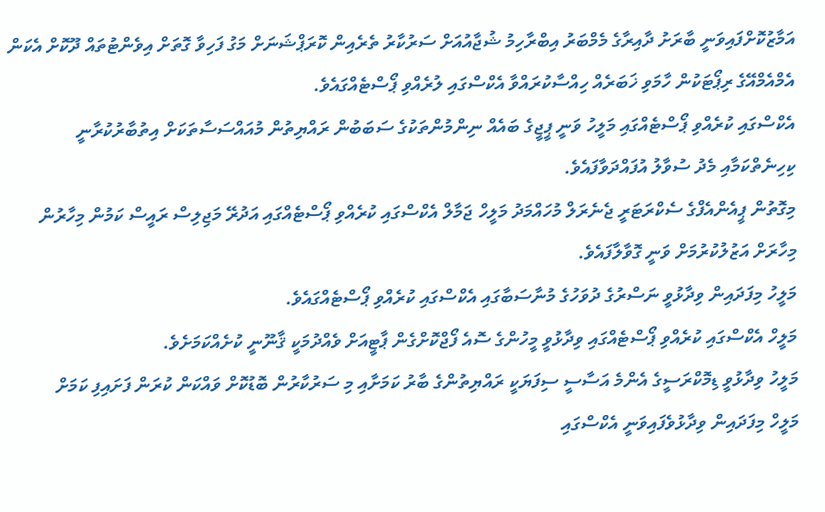އަމާޒުކޮށްފައިވަނީ ބާރަށު ދާއިރާގެ މެމްބަރު އިބްރާހިމު ޝުޖާއުއަށް ސަރުކާރު ތެރެއިން ކޮރަޕްޝަނަށް މަގު ފަހިވާ ގޮތަށް އިވެންޓުތައް ދޫކޮށް އެކަން އެމްއެމްއޭގެ ރިޕޯޓަކުން ހާމަވި ޚަބަރެއް ހިއްސާކުރައްވާ އެކްސްގައި ލުރެއްވި ޕޯސްޓެއްގައެވެ.
އެކްސްގައި ކުރެއްވި ޕޯސްޓެއްގައި މަލީހު ވަނީ ޕީޖީގެ ބައެއް ނިންމުންތަކުގެ ސަބަބުން ރައްޔިތުން މުއައްސަސާތަކަށް އިތުބާރުކުރާނީ ކިހިނެތްކަމާއި މެދު ސުވާލު އުފައްދަވާފައެވެ.
މިގޮތުން ޕީއެންއެފްގެ ސެކްރަޓަރީ ޖެނެރަލް މުހައްމަދު މަލީހް ޖަމާލް އެކްސްގައި ކުރެއްވި ޕޯސްޓެއްގައި އަދުރޭ މަޖިލިސް ރައީސް ކަމުން މިހާރުން މިހާރަށް އަޒުލުކުރުމަށް ވަނީ ގޮވާލާފައެވެ.
މަލީހު މިފަދައިން ވިދާޅުވީ ނަސްރުގެ ދުވަހުގެ މުނާސަބާގައި އެކްސްގައި ކުރެއްވި ޕޯސްޓެއްގައެވެ.
މަލީހް އެކްސްގައި ކުރެއްވި ޕޯސްޓެއްގައި ވިދާޅުވީ މީހުންގެ ސޮއެ ފޯޖްކޮށްގެން ޕާޓީއަށް ވެއްދުމަކީ ޤާނޫނީ ކުށެއްކަމަށެވެ.
މަލީހު ވިދާޅުވީ ޑިމޮކްރަސީގެ އެންމެ އަސާސީ ސިފަޔަކީ ރައްޔިތުންގެ ބާރު ކަމަށާއި މި ސަރުކާރުން ބޮޑުކޮށް ވައްކަން ކުރަން ފަށައިފި ކަމަށް
މަލީހް މިފަދައިން ވިދާޅުވެފައިވަނީ އެކްސްގައި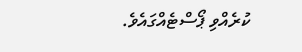ކުރެއްވި ޕޯސްޓެއްގައެވެ.